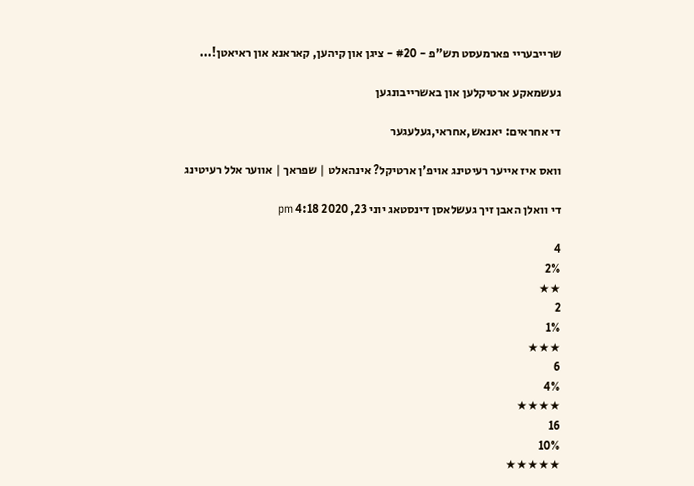שרייבעריי פארמעסט תש"פ - #20 - ציגן און קיהען, קאראנא און ראיאטן!...

געשמאקע ארטיקלען און באשרייבונגען

די אחראים: יאנאש,אחראי,געלעגער

וואס איז אייער רעיטינג אויפ'ן ארטיקל? אינהאלט | שפראך | אווער אלל רעיטינג

די וואלן האבן זיך געשלאסן דינסטאג יוני 23, 2020 4:18 pm

4
2%
★★
2
1%
★★★
6
4%
★★★★
16
10%
★★★★★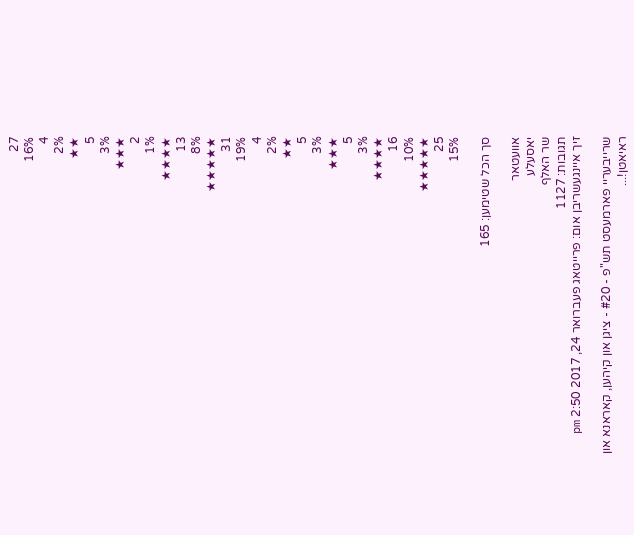27
16%
4
2%
★★
5
3%
★★★
2
1%
★★★★
13
8%
★★★★★
31
19%
4
2%
★★
5
3%
★★★
5
3%
★★★★
16
10%
★★★★★
25
15%

סך הכל שטימען: 165

אוועטאר
יאסעלע
שר האלף
תגובות: 1127
זיך איינגעשריבן אום: פרייטאג פעברואר 24, 2017 2:50 pm

שרייבעריי פארמעסט תש"פ - #20 - ציגן און קיהען, קאראנא און ראיאטן!...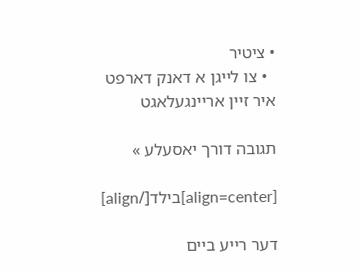• ציטיר
  • צו לייגן א דאנק דארפט איר זיין אריינגעלאגט

תגובה דורך יאסעלע »

[align=center]בילד[/align]

דער רייע ביים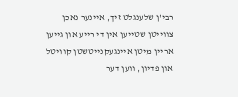רבי'ן שלענגלט זיך, איינער נאכן צווייטן שטייען אין די רייע און גייען אריין מיטן איינגעקנייטשטן קוויטל און פדיון, ווען דער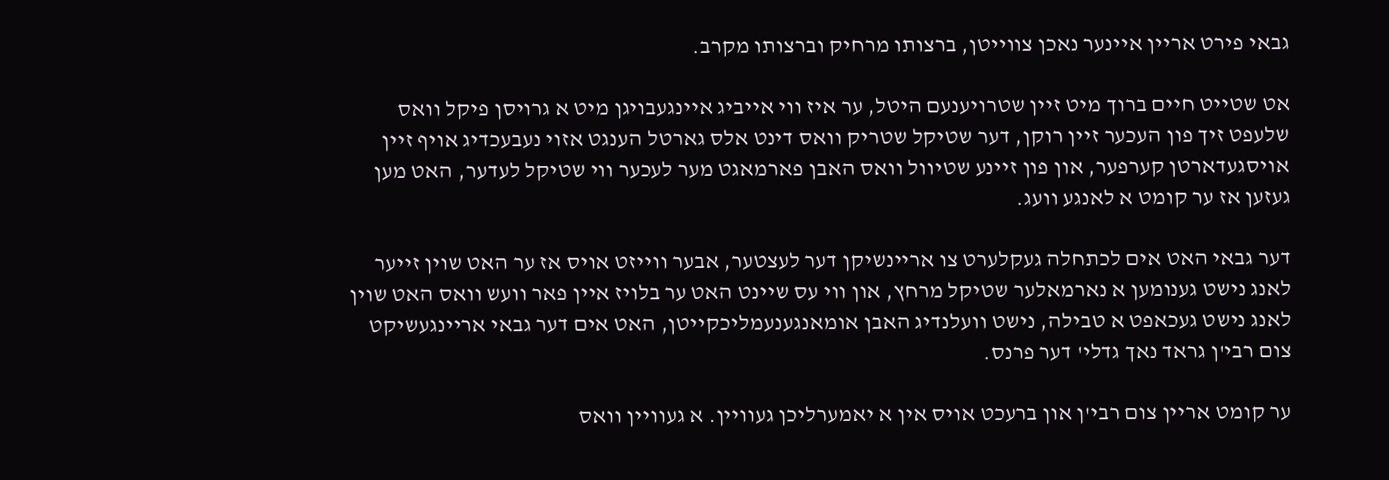גבאי פירט אריין איינער נאכן צווייטן, ברצותו מרחיק וברצותו מקרב.

אט שטייט חיים ברוך מיט זיין שטרויענעם היטל, ער איז ווי אייביג איינגעבויגן מיט א גרויסן פיקל וואס שלעפט זיך פון העכער זיין רוקן, דער שטיקל שטריק וואס דינט אלס גארטל הענגט אזוי נעבעכדיג אויף זיין אויסגעדארטן קערפער, און פון זיינע שטיוול וואס האבן פארמאגט מער לעכער ווי שטיקל לעדער, האט מען געזען אז ער קומט א לאנגע וועג.

דער גבאי האט אים לכתחלה געקלערט צו אריינשיקן דער לעצטער, אבער ווייזט אויס אז ער האט שוין זייער לאנג נישט גענומען א נארמאלער שטיקל מרחץ, און ווי עס שיינט האט ער בלויז איין פאר וועש וואס האט שוין לאנג נישט געכאפט א טבילה, נישט וועלנדיג האבן אומאנגענעמליכקייטן, האט אים דער גבאי אריינגעשיקט צום רבי'ן גראד נאך גדלי' דער פרנס.

ער קומט אריין צום רבי'ן און ברעכט אויס אין א יאמערליכן געוויין. א געוויין וואס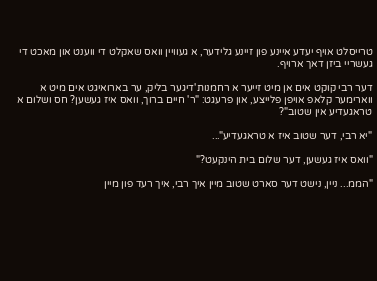טרייסלט אויף יעדע איינע פון זיינע גלידער, א געוויין וואס שאקלט די ווענט און מאכט די געשריי ביזן דאך ארויף.

דער רבי קוקט אים אן מיט זייער א רחמנות'דיגער בליק, ער בארואיגט אים מיט א ווארימער קלאפ אויפן פלייצע, און פרעגט: "ר' חיים ברוך, וואס איז געשען? חס ושלום א טראגעדיע אין שטוב"?

"יא רבי, דער שטוב איז א טראגעדיע"...

"וואס איז געשען, דער שלום בית הינקעט?"

"הממ... ניין, נישט דער סארט שטוב מיין איך רבי, איך רעד פון מיין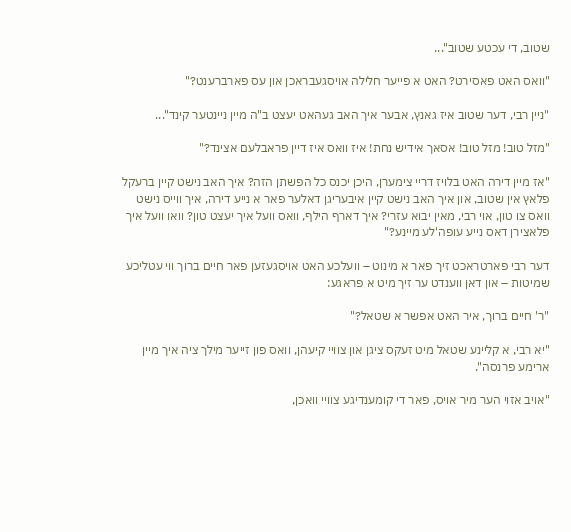שטוב, די עכטע שטוב"...

"וואס האט פאסירט? האט א פייער חלילה אויסגעבראכן און עס פארברענט?"

"ניין רבי, דער שטוב איז גאנץ, אבער איך האב געהאט יעצט ב"ה מיין ניינטער קינד"...

"מזל טוב! מזל טוב! אסאך אידיש נחת! איז וואס איז דיין פראבלעם אצינד?"

"אז מיין דירה האט בלויז דריי צימערן, היכן יכנס כל הפשתן הזה? איך האב נישט קיין ברעקל פלאץ אין שטוב, און איך האב נישט קיין איבעריגן דאלער פאר א נייע דירה, איך ווייס נישט וואס צו טון, אוי רבי, מאין יבוא עזרי? איך דארף הילף, וואס וועל איך יעצט טון? וואו וועל איך פלאצירן דאס נייע עופה'לע מיינע?"

דער רבי פארטראכט זיך פאר א מינוט – וועלכע האט אויסגעזען פאר חיים ברוך ווי עטליכע שמיטות – און דאן ווענדט ער זיך מיט א פראגע:

"ר' חיים ברוך, איר האט אפשר א שטאל?"

"יא רבי, א קליינע שטאל מיט זעקס ציגן און צוויי קיעהן, וואס פון זייער מילך ציה איך מיין ארימע פרנסה".

"אויב אזוי הער מיר אויס, פאר די קומענדיגע צוויי וואכן,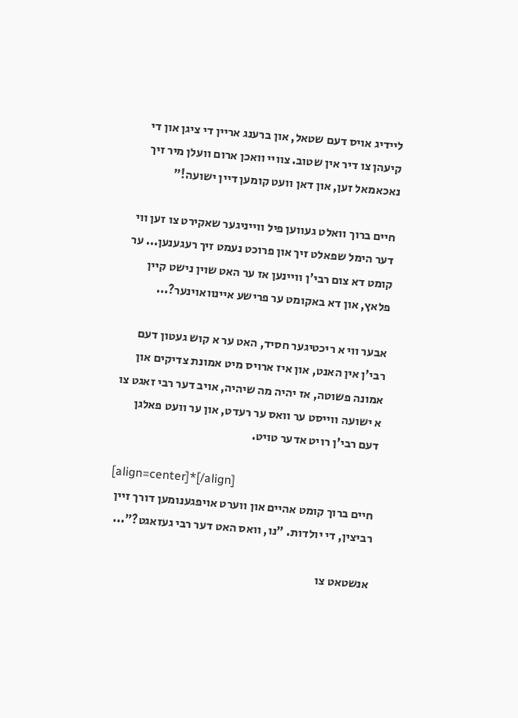ליידיג אויס דעם שטאל, און ברענג אריין די ציגן און די קיעהן צו דיר אין שטוב. צוויי וואכן ארום וועלן מיר זיך נאכאמאל זען, און דאן וועט קומען דיין ישועה!"

חיים ברוך וואלט געווען פיל ווייניגער שאקירט צו זען ווי דער הימל שפאלט זיך און פרוכט נעמט זיך רעגענען... ער קומט דא צום רבי'ן וויינען אז ער האט שוין נישט קיין פלאץ, און דא באקומט ער פרישע איינוואוינער?...

אבער ווי א ריכטיגער חסיד, האט ער א קוש געטון דעם רבי'ן אין האנט, און איז ארויס מיט אמונת צדיקים און אמונה פשוטה, אז יהיה מה שיהיה, אויב דער רבי זאגט צו א ישועה ווייסט ער וואס ער רעדט, און ער וועט פאלגן דעם רבי'ן רויט אדער טויט.

[align=center]*[/align]
חיים ברוך קומט אהיים און ווערט אויפגענומען דורך זיין רביצין, די יולדות. "נו, וואס האט דער רבי געזאגט?"...

אנשטאט צו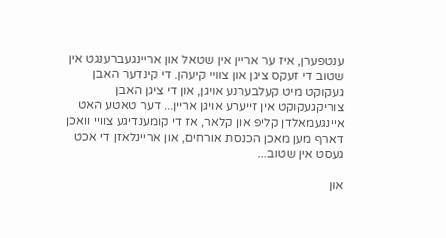ענטפערן, איז ער אריין אין שטאל און אריינגעברענגט אין שטוב די זעקס ציגן און צוויי קיעהן. די קינדער האבן געקוקט מיט קעלבערנע אויגן, און די ציגן האבן צוריקגעקוקט אין זייערע אויגן אריין... דער טאטע האט איינגעמאלדן קליפ און קלאר, אז די קומענדיגע צוויי וואכן דארף מען מאכן הכנסת אורחים, און אריינלאזן די אכט געסט אין שטוב...

און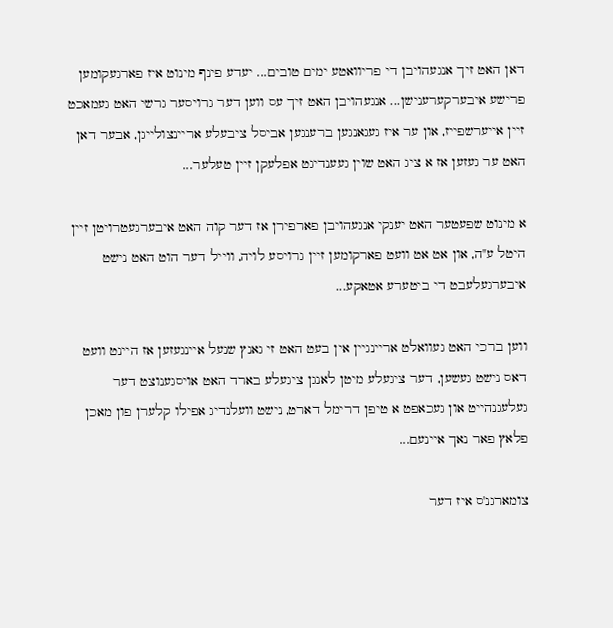דאן האט זיך אנגעהויבן די פריוואטע ימים טובים... יעדע פינף מינוט איז פארגעקומען פרישע איבערקערענישן... אנגעהויבן האט זיך עס ווען דער גרויסער גרשי האט געמאכט זיין אייערשפייז, און ער איז געגאנגען ברענגען אביסל ציבעלע אריינצולייגן, אבער דאן האט ער געזען אז א ציג האט שוין געענדיגט אפלעקן זיין טעלער...

א מינוט שפעטער האט יענקי אנגעהויבן פארפירן אז דער קוה האט איבערגעטרויטן זיין היטל ע"ה, און אט אט וועט פארקומען זיין גרויסע לויה, ווייל דער הוט האט נישט איבערגעלעבט די ביטערע אטאקע...

ווען ברכי האט געוואלט אריינגיין אין בעט האט זי גאנץ שנעל איינגעזען אז היינט וועט דאס נישט געשען, דער ציגעלע מיטן לאנגן ציגעלע בארד האט אויסגענוצט דער געלעגנהייט און געכאפט א טיפן דרימל דארט, נישט וועלנדיג אפילו קלערן פון מאכן פלאץ פאר נאך איינעם...

צומארגנ'ס איז דער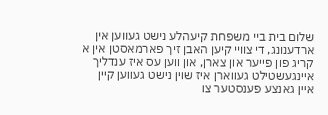שלום בית ביי משפחת קיעהלע נישט געווען אין ארדענונג, די צוויי קיען האבן זיך פארמאסטן אין א קריג פון פייער און צארן, און ווען עס איז ענדליך איינגעשטילט געווארן איז שוין נישט געווען קיין איין גאנצע פענסטער צו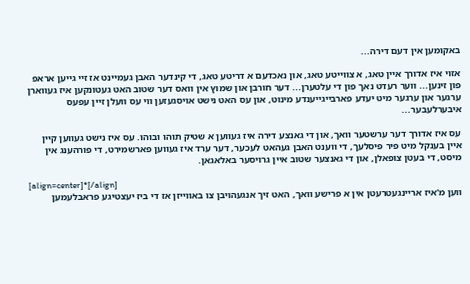באקומען אין דעם דירה...

אזוי איז אדורך איין טאג, א צווייטע טאג, און נאכדעם א דריטע טאג, די קינדער האבן געמיינט אז זיי גייען אראפ פון זינען... ווער רעדט נאך פון די עלטערן... דער חורבן און שמוץ אין וואס דער שטוב האט געטונקען איז געווארן ערגער און ערגער מיט יעדע פארבייגייענדע מינוט, און עס האט נישט אויסגעזען ווי עס וועלן זיין עפעס איבערלעבער...

עס איז אדורך דער ערשטער וואך, און די גאנצע דירה איז געווען א שטיק תוהו ובוהו. עס איז נישט געווען קיין איין בענקל מיט פיר פיסלעך, די ווענט האבן געהאט לעכער, דער ערד איז געווען פארשמירט, די פורהענג אין מיסט, די בעטן צופאלן, און די גאנצער שטוב איין גרויסער באלאגאן.

[align=center]*[/align]
ווען מ'איז אריינגעטרעטן אין א פרישע וואך, האט זיך אנגעהויבן צו באווייזן אז די ביז יעצטיגע פראבלעמען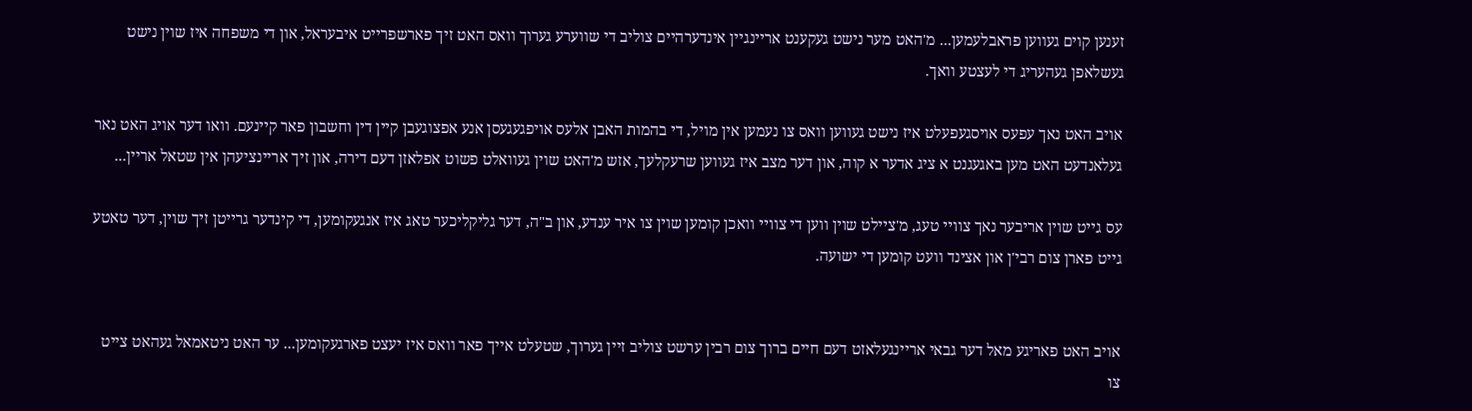זענען קוים געווען פראבלעמען... מ'האט מער נישט געקענט אריינגיין אינדערהיים צוליב די שווערע גערוך וואס האט זיך פארשפרייט איבעראל, און די משפחה איז שוין נישט געשלאפן געהעריג די לעצטע וואך.

אויב האט נאך עפעס אויסגעפעלט איז נישט געווען וואס צו נעמען אין מויל, די בהמות האבן אלעס אויפגעגעסן אנע אפצוגעבן קיין דין וחשבון פאר קיינעם. וואו דער אויג האט נאר געלאנדעט האט מען באגעגנט א ציג אדער א קוה, און דער מצב איז געווען שרעקלעך, אזש מ'האט שוין געוואלט פשוט אפלאזן דעם דירה, און זיך אריינציעהן אין שטאל אריין...

עס גייט שוין אריבער נאך צוויי טעג, מ'ציילט שוין ווען די צוויי וואכן קומען שוין צו איר ענדע, און ב"ה, דער גליקליכער טאג איז אנגעקומען, די קינדער גרייטן זיך שוין, דער טאטע גייט פארן צום רבי'ן און אצינד וועט קומען די ישועה.


אויב האט פאריגע מאל דער גבאי אריינגעלאזט דעם חיים ברוך צום רבין ערשט צוליב זיין גערוך, שטעלט אייך פאר וואס איז יעצט פארגעקומען... ער האט ניטאמאל געהאט צייט צו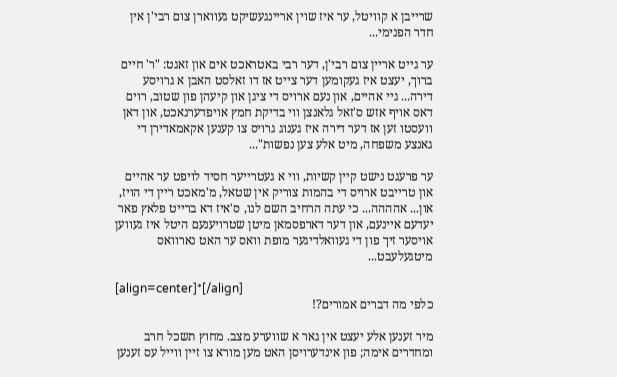שרייבן א קוויטל, ער איז שוין אריינגעשיקט געווארן צום רבי'ן אין חדר הפנימי...

ער גייט אריין צום רבי'ן, דער רבי באטראכט אים און זאגט: "ר' חיים ברוך, יעצט איז געקומען דער צייט אז דו זאלסט האבן א גרויסע דירה... גיי אהיים, און נעם ארויס די ציגן און קיעהן פון שטוב, רוים דאס אויף אזש ס'זאל גלאנצן ווי בדיקת חמץ אויפדערנאכט, און דאן וועסטו זען אז דער דירה איז גענוג גרויס צו קענען אקאמאדירן די גאנצע משפחה, מיט אלע צען נפשות"...

ער פרעגט נישט קיין קשיות, ווי א געטרייער חסיד לויפט ער אהיים און טרייבט ארויס די בהמות צוריק אין שטאל, מ'מאכט ריין די הויז, און... אהההה... כי עתה הרחיב השם לנו, ס'איז דא ברייט פלאץ פאר יעדעם איינעם, און דער דארפסמאן מיטן שטרויענעם היטל איז געווען אויסער זיך פון די געוואלדיגער מופת וואס ער האט נארוואס מיטגעלעבט...

[align=center]*[/align]
כלפי מה דברים אמורים?!

מיר זענען אלע יעצט אין גאר א שווערע מצב. מחוץ תשכל חרב ומחדרים אימה; פון אינדערויסן האט מען מורא צו זיין ווייל עס זענען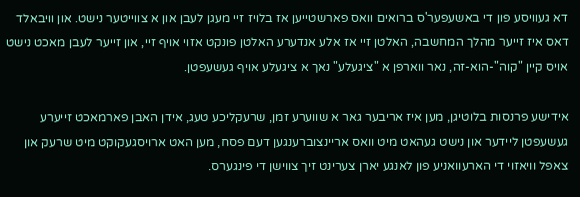דא געוויסע פון די באשעפער'ס ברואים וואס פארשטייען אז בלויז זיי מעגן לעבן און א צווייטער נישט. און וויבאלד דאס איז זייער מהלך המחשבה, האלטן זיי אז אלע אנדערע האלטן פונקט אזוי אויף זיי, און זייער לעבן מאכט נישט אויס קיין "קוה"-הוא-זה, נאר ווארפן א "ציגעלע" נאך א ציגעלע אויף געשעפטן.

אידישע פרנסות בלוטיגן, מען איז אריבער גאר א שווערע זמן, שרעקליכע טעג, אידן האבן פארמאכט זייערע געשעפטן ליידער און נישט געהאט מיט וואס אריינצוברענגען דעם פסח, מען האט ארויסגעקוקט מיט שרעק און צאפל וויאזוי די הארעוואניע פון לאנגע יארן צערינט זיך צווישן די פינגערס.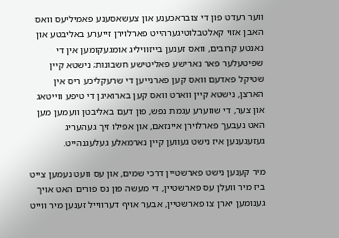ווער רעדט פון די צובראכענע און צעשאסענע פאמיליעס וואס האבן אזוי קאלטבלוטיגערהייט פארלוירן זייערע באליבטע און נאנטע קרובים, וואס זענען בייזוויליג אומגעקומען אין די שפיטעלער פאר נארישע פאליטישע חשבונות; נישטא קיין שטיקל פאדעם וואס קען פארנייען די שרעקליכע ריס אין הארצן, נישטא קיין ווארט וואס קען בארואיגן די טיפע ווייטאג און צער, די שווערע עגמת נפש, פון דעם באליבטן וועמען מען האט נעבעך פארלוירן איינזאם, און אפילו זיך געהעריג געזעגענען איז נישט געווען קיין נארמאלע געלעגנהייט.

מיר קענען נישט פארשטיין דרכי שמים, און עס וועט נעמען צייט ביז מיר וועלן עס פארשטיין, די מעשה פון נס פורים האט אויך גענומען יארן צו פארשטיין, אבער אויף דערווייל זענען מיר ווייט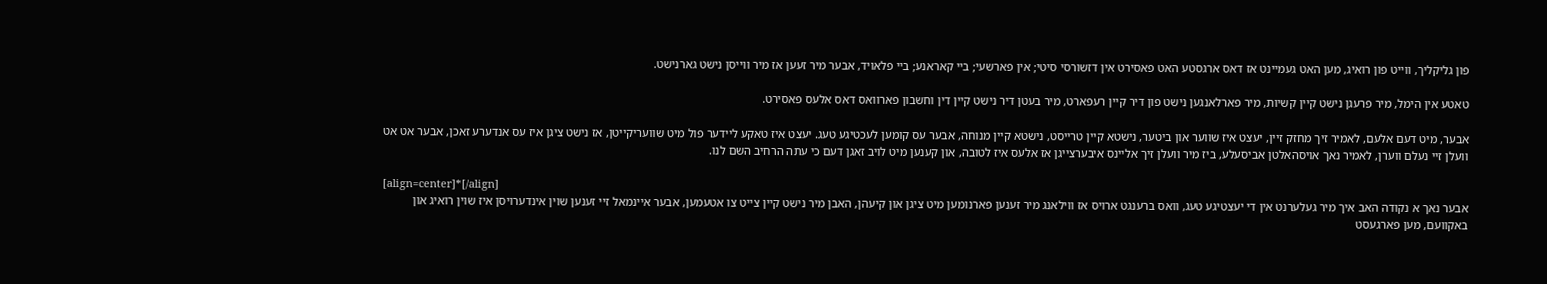פון גליקליך, ווייט פון רואיג, מען האט געמיינט אז דאס ארגסטע האט פאסירט אין דזשורסי סיטי; אין פארשעי; ביי קאראנע; ביי פלאויד, אבער מיר זעען אז מיר ווייסן נישט גארנישט.

טאטע אין הימל, מיר פרעגן נישט קיין קשיות, מיר פארלאנגען נישט פון דיר קיין רעפארט, מיר בעטן דיר נישט קיין דין וחשבון פארוואס דאס אלעס פאסירט.

אבער, מיט דעם אלעם, לאמיר זיך מחזק זיין, יעצט איז שווער און ביטער, נישטא קיין טרייסט, נישטא קיין מנוחה, אבער עס קומען לעכטיגע טעג. יעצט איז טאקע ליידער פול מיט שוועריקייטן, אז נישט ציגן איז עס אנדערע זאכן, אבער אט אט וועלן זיי נעלם ווערן, לאמיר נאך אויסהאלטן אביסעלע, ביז מיר וועלן זיך אליינס איבערצייגן אז אלעס איז לטובה, און קענען מיט לויב זאגן דעם כי עתה הרחיב השם לנו.

[align=center]*[/align]
אבער נאך א נקודה האב איך מיר געלערנט אין די יעצטיגע טעג, וואס ברענגט ארויס אז ווילאנג מיר זענען פארנומען מיט ציגן און קיעהן, האבן מיר נישט קיין צייט צו אטעמען, אבער איינמאל זיי זענען שוין אינדערויסן איז שוין רואיג און באקוועם, מען פארגעסט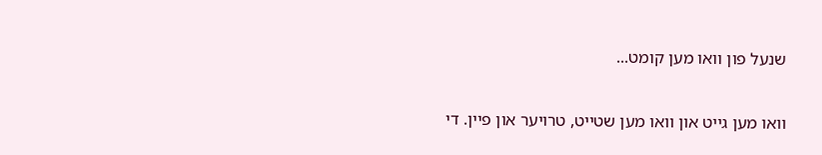שנעל פון וואו מען קומט...

וואו מען גייט און וואו מען שטייט, טרויער און פיין. די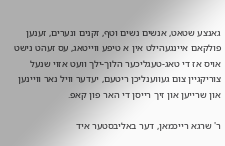גאנצע שטאט, אנשים נשים וטף, זקנים ונערים, זענען פולקאם איינגעהילט אין א טיפע ווייטאג, עס זעהט נישט אויס אז די טאג-טעגליכער הלוך-ילך וועט אזוי שנעל צוריקגיין צום געווענליכן ריטעם, יעדער וויל נאר וויינען און שרייען און זיך רייסן די האר פון קאפ.

ר' שרגא רייכמאן, דער באליבסטער איד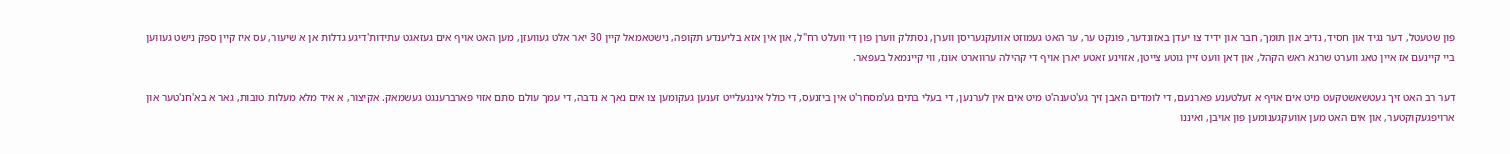פון שטעטל, דער נגיד און חסיד, נדיב און תומך, חבר און ידיד צו יעדן באזונדער, פונקט ער, ער האט געמוזט אוועקגעריסן ווערן, נסתלק ווערן פון די וועלט רח"ל, און אין אזא בליענדע תקופה, נישטאמאל קיין 30 יאר אלט געוועזן, מען האט אויף אים געזאגט עתידות'דיגע גדלות אן א שיעור, עס איז קיין ספק נישט געווען ביי קיינעם אז איין טאג ווערט שרגא ראש הקהל, און דאן וועט זיין גוטע צייטן, אזוינע זאטע יארן אויף די קהילה ערווארט אונז, ווי קיינמאל בעפאר.

דער רב האט זיך געטשאשטקעט מיט אים אויף א זעלטענע פארנעם, די לומדים האבן זיך גע'טענה'ט מיט אים אין לערנען, די בעלי בתים גע'מסחר'ט אין ביזנעס, די כולל אינגעלייט זענען געקומען צו אים נאך א נדבה, די עמך עולם סתם אזוי פארברענגט געשמאק. אקיצור, א איד מלא מעלות טובות, גאר א בא'חנ'טער און ארויפגעקוקטער, און אים האט מען אוועקגענומען פון אויבן, ואיננו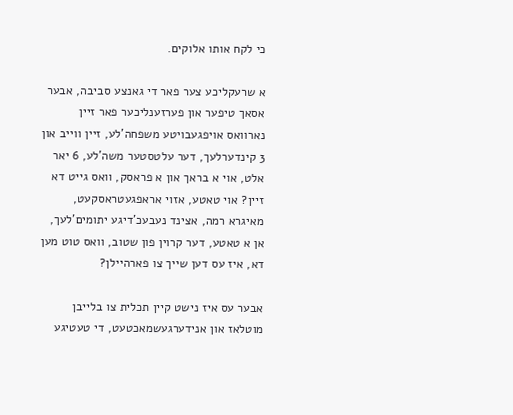כי לקח אותו אלוקים.

א שרעקליכע צער פאר די גאנצע סביבה, אבער אסאך טיפער און פערזענליכער פאר זיין נארוואס אויפגעבויטע משפחה'לע, זיין ווייב און 3 קינדערלעך, דער עלטסטער משה'לע, 6 יאר אלט, אוי א בראך און א פראסק, וואס גייט דא זיין? אוי טאטע, אזוי אראפגעטראסקעט, מאיגרא רמה, אצינד נעבעכ'דיגע יתומים'לעך, אן א טאטע, דער קרוין פון שטוב, וואס טוט מען דא, איז עס דען שייך צו פארהיילן?

אבער עס איז נישט קיין תכלית צו בלייבן מוטלאז און אנידערגעשמאכטעט, די טעטיגע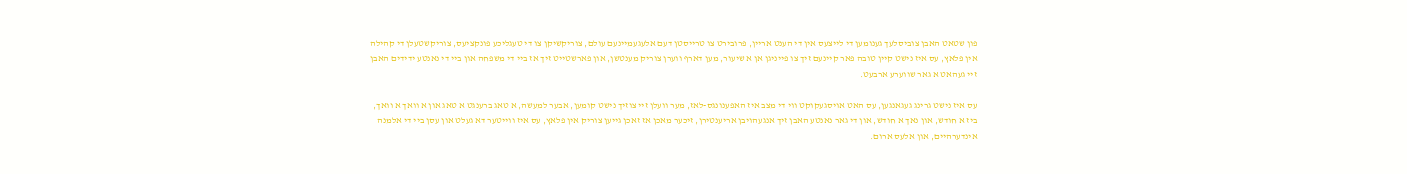פון שטאט האבן צוביסלעך גענומען די לייצעס אין די הענט אריין, פרובירט צו טרייסטן דעם אלעגעמיינעם עולם, צוריקשיקן צו די טעגליכע פונקציעס, צוריקשטעלן די קהילה אין פלאץ, עס איז נישט קיין טובה פאר קיינעם זיך צו פייניגן אן א שיעור, מען דארף ווערן צוריק מענטשן, און פארשטייט זיך אז ביי די משפחה און ביי די נאנטע ידידים האבן זיי געהאט א גאר שווערע ארבעט.

עס איז נישט גרינג געגאנגען, עס האט אויסגעקוקט ווי די מצב איז האפענונגס-לאז, מער וועלן זיי צוזיך נישט קומען, אבער למעשה, א טאג ברענגט א טאג און א וואך א וואך, ביז א חודש, און נאך א חודש, און די גאר נאנטע האבן זיך אנגעהויבן אריענטירן, זיכער מאכן אז זאכן גייען צוריק אין פלאץ, עס איז ווייטער דא געלט און עסן ביי די אלמנה אינדערהיים, און אלעס ארום.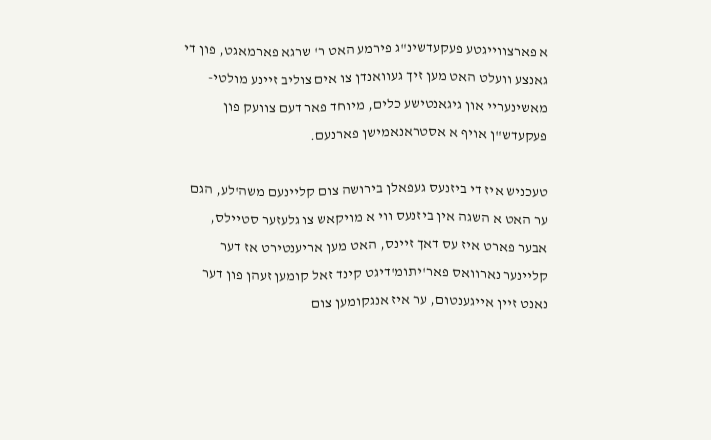א פארצווייגטע פעקעדשינ"ג פירמע האט ר' שרגא פארמאגט, פון די גאנצע וועלט האט מען זיך געוואנדן צו אים צוליב זיינע מולטי-מאשינעריי און גיגאנטישע כלים, מיוחד פאר דעם צוועק פון פעקעדש"ן אויף א אסטראנאמישן פארנעם.

טעכניש איז די ביזנעס געפאלן בירושה צום קליינעם משה'לע, הגם ער האט א השגה אין ביזנעס ווי א מויקאש צו גלעזער סטיילס, אבער פארט איז עס דאך זיינס, האט מען אריענטירט אז דער קליינער נארוואס פאר'יתומ'דיגט קינד זאל קומען זעהן פון דער נאנט זיין אייגענטום, ער איז אנגקומען צום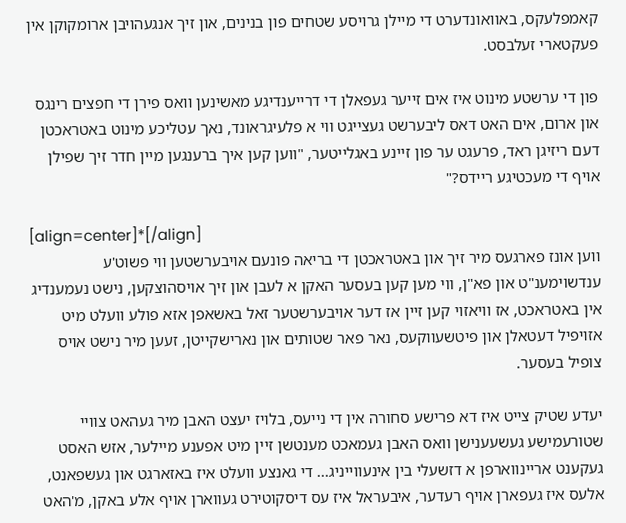קאמפלעקס, באוואונדערט די מיילן גרויסע שטחים פון בנינים, און זיך אנגעהויבן ארומקוקן אין פעקטארי זעלבסט.

פון די ערשטע מינוט איז אים זייער געפאלן די דרייענדיגע מאשינען וואס פירן די חפצים רינגס און ארום, אים האט דאס ליבערשט געצייגט ווי א פלעיגראונד, נאך עטליכע מינוט באטראכטן דעם ריזיגן ראד, פרעגט ער פון זיינע באגלייטער, "ווען קען איך ברענגען מיין חדר זיך שפילן אויף די מעכטיגע ריידס?"

[align=center]*[/align]
ווען אונז פארגעס מיר זיך און באטראכטן די בריאה פונעם אויבערשטען ווי פשוט'ע ענדשוימענ"ט און פא"ן, ווי מען קען בעסער האקן א לעבן און זיך אויסהוצקען, נישט נעמענדיג אין באטראכט, אז וויאזוי קען זיין אז דער אויבערשטער זאל באשאפן אזא פולע וועלט מיט אזויפיל דעטאלן און פיטשעווקעס, נאר פאר שטותים און נארישקייטן, זעען מיר נישט אויס צופיל בעסער.

יעדע שטיק צייט איז דא פרישע סחורה אין די נייעס, בלויז יעצט האבן מיר געהאט צוויי שטורעמישע געשעענישן וואס האבן געמאכט מענטשן זיין מיט אפענע מיילער, אזש האסט געקענט אריינווארפן א דזשעלי בין אינעווייניג... די גאנצע וועלט איז באזארגט און געשפאנט, אלעס איז געפארן אויף רעדער, איבעראל איז עס דיסקוטירט געווארן אויף אלע באקן, מ'האט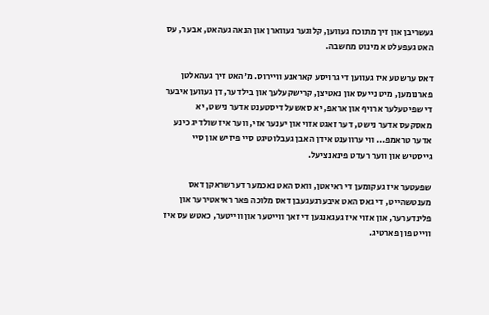געשריבן און זיך מתוכח געווען, קלוגער געווארן און הנאה געהאט, אבער, עס האט געפעלט א מינוט מחשבה.

דאס ערשטע איז געווען די גרויסע קאראנע וויירוס. מ'האט זיך געהאלטן פארנומען, מיט נייעס און נאטיצן, קרישקעלעך און בילדער, דן געווען איבער די שפיטעלער ארויף און אראפ, יא סאשעל דיסטענט אדער נישט, יא מאסקעס אדער נישט, דער זאגט אזוי און יענער אזי, ווער איז שולדיג כינע אדער טראמפ... ווי ערווענט אידן האבן געבלוטיגט סיי פיזיש און סיי גייסטיש און ווער רעדט פינאנציעל.

שפעטער איז געקומען די ראיאטן, וואס האט נאכמער דערשראקן דאס מענטשהייט, די גאס האט איבערגעגעבן דאס מלוכה פאר ראיאטירער און פלינדערער, און אזוי איז געגאנגען די זאך ווייטער און ווייטער, כאטש עס איז ווייט פון פארטיג.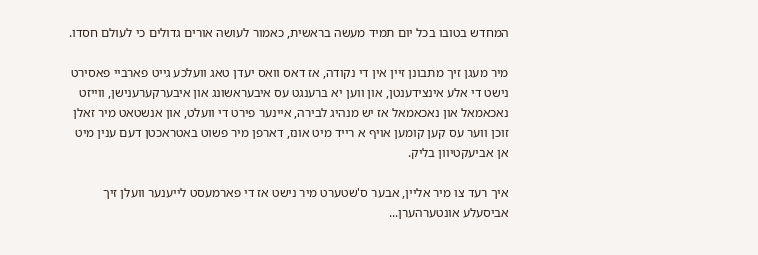המחדש בטובו בכל יום תמיד מעשה בראשית, כאמור לעושה אורים גדולים כי לעולם חסדו.

מיר מעגן זיך מתבונן זיין אין די נקודה, אז דאס וואס יעדן טאג וועלכע גייט פארביי פאסירט נישט די אלע אינצידענטן, און ווען יא ברענגט עס איבעראשונג און איבערקערענישן, ווייזט נאכאמאל און נאכאמאל אז יש מנהיג לבירה, איינער פירט די וועלט, און אנשטאט מיר זאלן זוכן ווער עס קען קומען אויף א רייד מיט אונז, דארפן מיר פשוט באטראכטן דעם ענין מיט אן אביעקטיוון בליק.

איך רעד צו מיר אליין, אבער ס'שטערט מיר נישט אז די פארמעסט לייענער וועלן זיך אביסעלע אונטערהערן...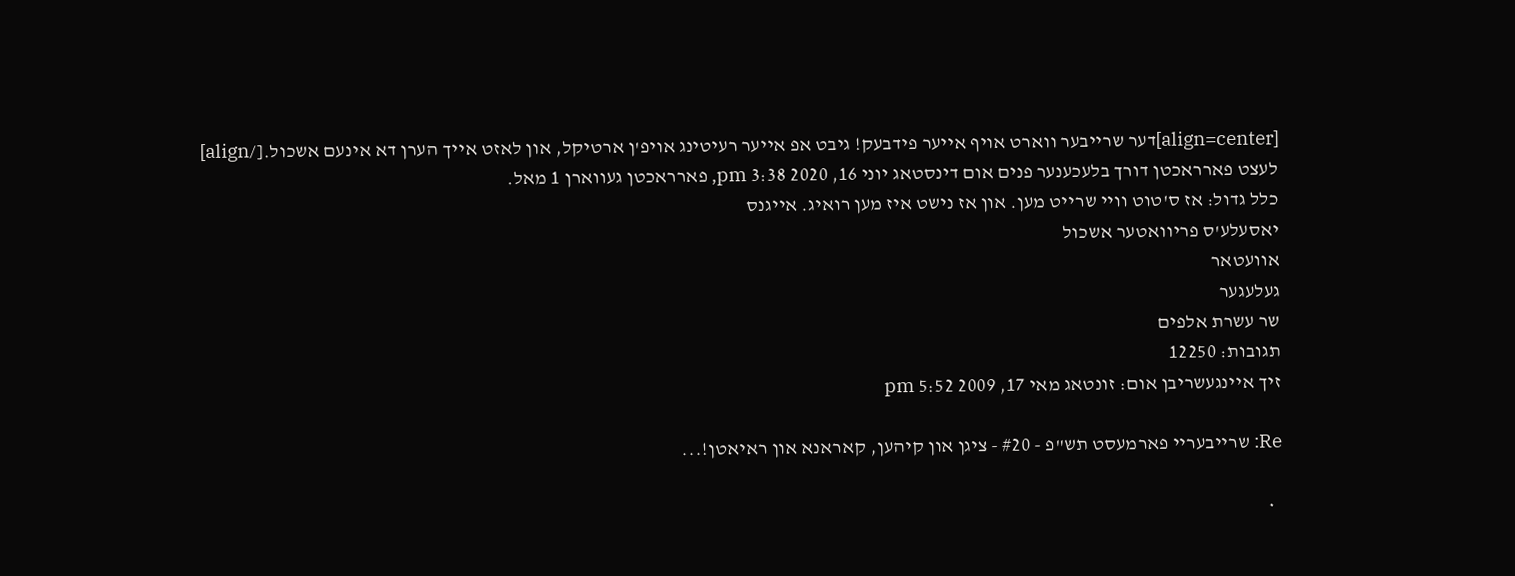[align=center]דער שרייבער ווארט אויף אייער פידבעק! גיבט אפ אייער רעיטינג אויפ'ן ארטיקל, און לאזט אייך הערן דא אינעם אשכול.[/align]
לעצט פארראכטן דורך בלעכענער פנים אום דינסטאג יוני 16, 2020 3:38 pm, פארראכטן געווארן 1 מאל.
כלל גדול: אז ס'טוט וויי שרייט מען. און אז נישט איז מען רואיג. אייגנס
יאסעלע'ס פריוואטער אשכול
אוועטאר
געלעגער
שר עשרת אלפים
תגובות: 12250
זיך איינגעשריבן אום: זונטאג מאי 17, 2009 5:52 pm

Re: שרייבעריי פארמעסט תש"פ - #20 - ציגן און קיהען, קאראנא און ראיאטן!...

  •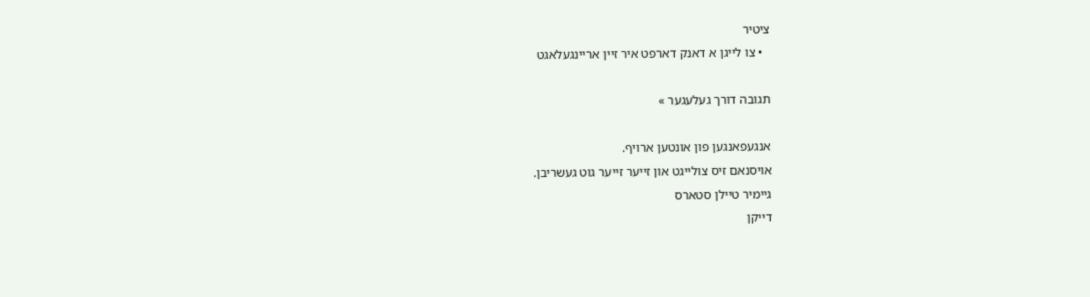ציטיר
  • צו לייגן א דאנק דארפט איר זיין אריינגעלאגט

תגובה דורך געלעגער »

אנגעפאנגען פון אונטען ארויף.
אויסנאם זיס צולייגט און זייער זייער גוט געשריבן.
גיימיר טיילן סטארס
דייקן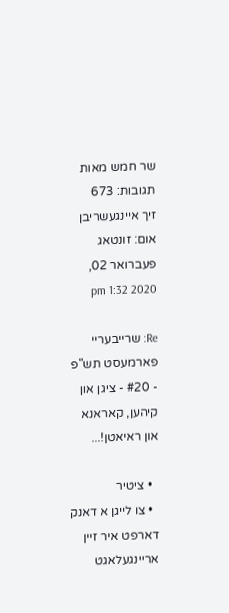שר חמש מאות
תגובות: 673
זיך איינגעשריבן אום: זונטאג פעברואר 02, 2020 1:32 pm

Re: שרייבעריי פארמעסט תש"פ - #20 - ציגן און קיהען, קאראנא און ראיאטן!...

  • ציטיר
  • צו לייגן א דאנק דארפט איר זיין אריינגעלאגט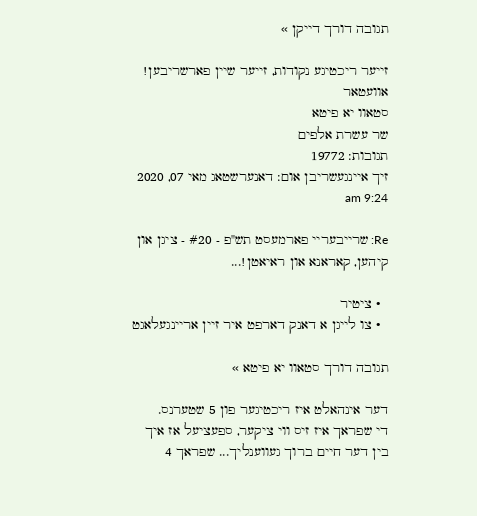תגובה דורך דייקן »

זייער ריכטיגע נקודות, זייער שיין פארשריבען!
אוועטאר
סטאוו יא פיטא
שר עשרת אלפים
תגובות: 19772
זיך איינגעשריבן אום: דאנערשטאג מאי 07, 2020 9:24 am

Re: שרייבעריי פארמעסט תש"פ - #20 - ציגן און קיהען, קאראנא און ראיאטן!...

  • ציטיר
  • צו לייגן א דאנק דארפט איר זיין אריינגעלאגט

תגובה דורך סטאוו יא פיטא »

דער אינהאלט איז ריכטיגער פון 5 שטערנס.
די שפראך איז זיס ווי ציקער, ספעציעל אז איך בין דער חיים ברוך געווענליך... שפראך 4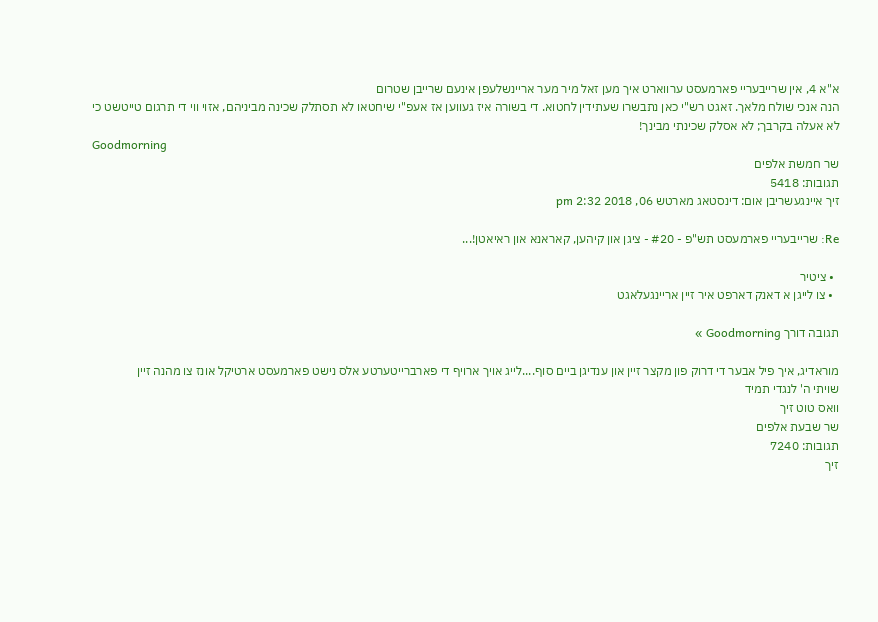א"א 4, אין שרייבעריי פארמעסט ערווארט איך מען זאל מיר מער אריינשלעפן אינעם שרייבן שטרום
הנה אנכי שולח מלאך. זאגט רש"י כאן נתבשרו שעתידין לחטוא. די בשורה איז געווען אז אעפ"י שיחטאו לא תסתלק שכינה מביניהם, אזוי ווי די תרגום טייטשט כי לא אעלה בקרבך; לא אסלק שכינתי מבינך!
Goodmorning
שר חמשת אלפים
תגובות: 5418
זיך איינגעשריבן אום: דינסטאג מארטש 06, 2018 2:32 pm

Re: שרייבעריי פארמעסט תש"פ - #20 - ציגן און קיהען, קאראנא און ראיאטן!...

  • ציטיר
  • צו לייגן א דאנק דארפט איר זיין אריינגעלאגט

תגובה דורך Goodmorning »

מוראדיג, איך פיל אבער די דרוק פון מקצר זיין און ענדיגן ביים סוף....לייג אויך ארויף די פארברייטערטע אלס נישט פארמעסט ארטיקל אונז צו מהנה זיין
שויתי ה' לנגדי תמיד
וואס טוט זיך
שר שבעת אלפים
תגובות: 7240
זיך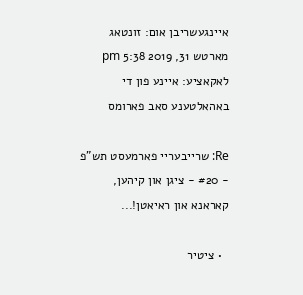איינגעשריבן אום: זונטאג מארטש 31, 2019 5:38 pm
לאקאציע: איינע פון די באהאלטענע סאב פארומס

Re: שרייבעריי פארמעסט תש"פ - #20 - ציגן און קיהען, קאראנא און ראיאטן!...

  • ציטיר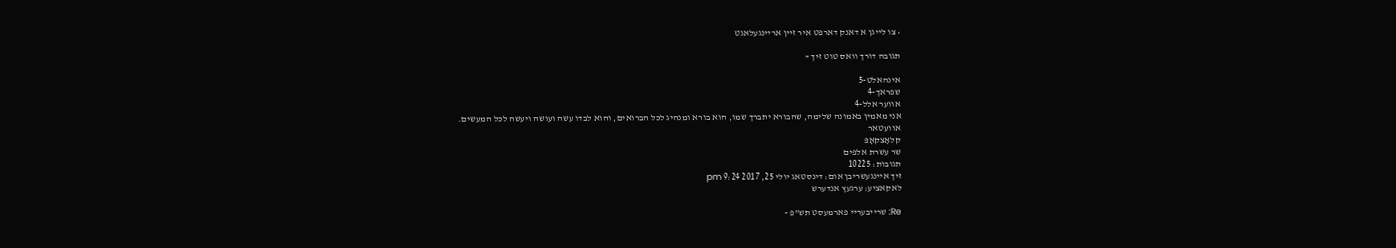• צו לייגן א דאנק דארפט איר זיין אריינגעלאגט

תגובה דורך וואס טוט זיך »

אינהאלט-5
שפראך-4
אווער אלל-4
אני מאמין באמונה שלימה, שהבורא יתברך שמו, הוא בורא ומנהיג לכל הברואים, והוא לבדו עשה ועושה ויעשה לכל המעשים.
אוועטאר
קלאָצקאָפּ
שר עשרת אלפים
תגובות: 10225
זיך איינגעשריבן אום: דינסטאג יולי 25, 2017 9:24 pm
לאקאציע: ערגעץ אנדערש

Re: שרייבעריי פארמעסט תש"פ -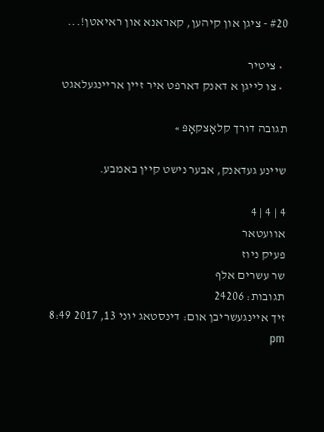#20 - ציגן און קיהען, קאראנא און ראיאטן!...

  • ציטיר
  • צו לייגן א דאנק דארפט איר זיין אריינגעלאגט

תגובה דורך קלאָצקאָפּ »

שיינע געדאנק, אבער נישט קיין באמבע.

4 | 4 | 4
אוועטאר
פעיק ניוז
שר עשרים אלף
תגובות: 24206
זיך איינגעשריבן אום: דינסטאג יוני 13, 2017 8:49 pm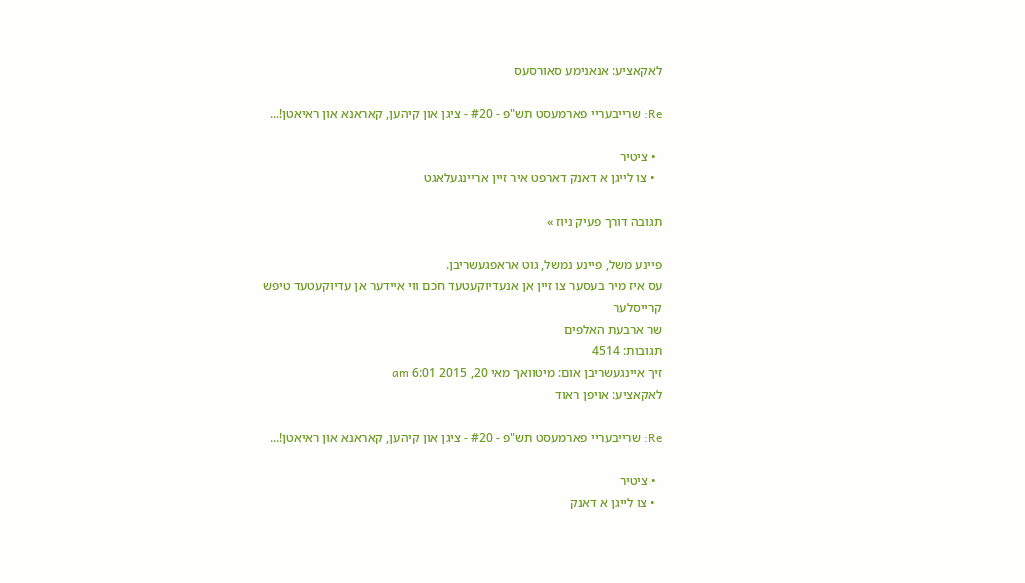לאקאציע: אנאנימע סאורסעס

Re: שרייבעריי פארמעסט תש"פ - #20 - ציגן און קיהען, קאראנא און ראיאטן!...

  • ציטיר
  • צו לייגן א דאנק דארפט איר זיין אריינגעלאגט

תגובה דורך פעיק ניוז »

פיינע משל, פיינע נמשל, גוט אראפגעשריבן.
עס איז מיר בעסער צו זיין אן אנעדיוקעטעד חכם ווי איידער אן עדיוקעטעד טיפש
קרייסלער
שר ארבעת האלפים
תגובות: 4514
זיך איינגעשריבן אום: מיטוואך מאי 20, 2015 6:01 am
לאקאציע: אויפן ראוד

Re: שרייבעריי פארמעסט תש"פ - #20 - ציגן און קיהען, קאראנא און ראיאטן!...

  • ציטיר
  • צו לייגן א דאנק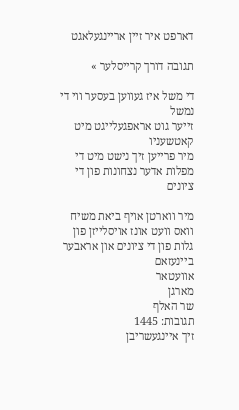דארפט איר זיין אריינגעלאגט

תגובה דורך קרייסלער »

די משל איז געווען בעסער ווי די נמשל
זייער גוט אראפגעלייגט מיט קאטשעניו
מיר פרייען זיך נישט מיט די מפלות אדער נצחונות פון די ציונים

מיר ווארטן אויף ביאת משיח וואס וועט אונז אויסלייזן פון גלות פון די ציונים און אראבער ביינעזאם
אוועטאר
מארגן
שר האלף
תגובות: 1445
זיך איינגעשריבן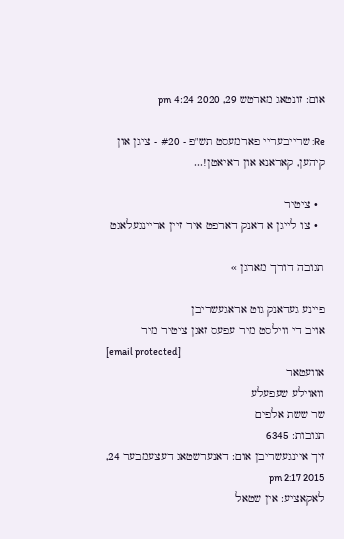אום: זונטאג מארטש 29, 2020 4:24 pm

Re: שרייבעריי פארמעסט תש"פ - #20 - ציגן און קיהען, קאראנא און ראיאטן!...

  • ציטיר
  • צו לייגן א דאנק דארפט איר זיין אריינגעלאגט

תגובה דורך מארגן »

פיינע געדאנק גוט אראגעשריבן
אויב די ווילסט מיר עפעס זאגן ציטיר מיר
[email protected]
אוועטאר
וואוילע שעפעלע
שר ששת אלפים
תגובות: 6345
זיך איינגעשריבן אום: דאנערשטאג דעצעמבער 24, 2015 2:17 pm
לאקאציע: אין שטאל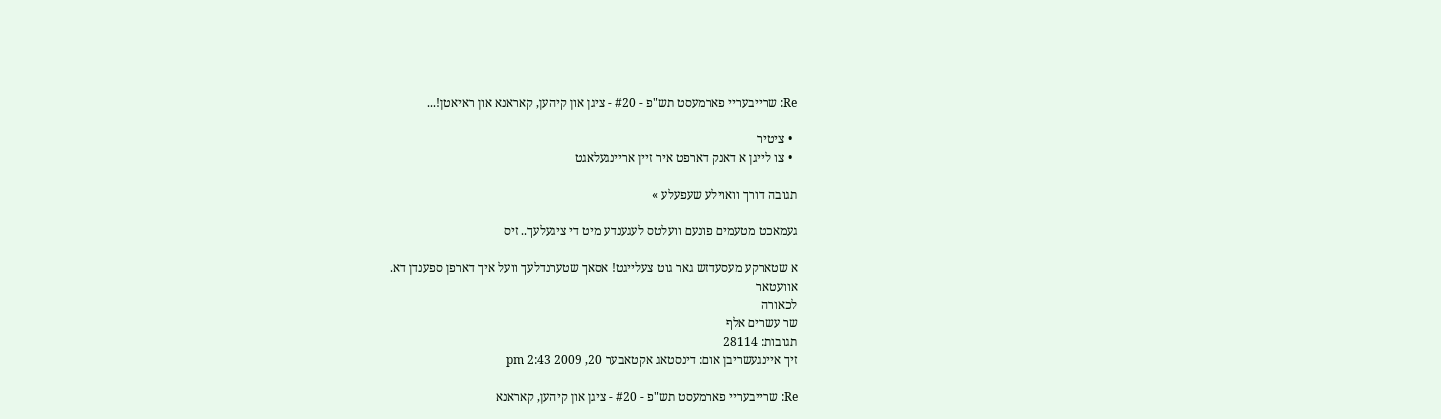Re: שרייבעריי פארמעסט תש"פ - #20 - ציגן און קיהען, קאראנא און ראיאטן!...

  • ציטיר
  • צו לייגן א דאנק דארפט איר זיין אריינגעלאגט

תגובה דורך וואוילע שעפעלע »

געמאכט מטעמים פונעם וועלטס לעגענדע מיט די ציגעלעך.. זיס

א שטארקע מעסעדזש גאר גוט צעלייגט! אסאך שטערנדלעך וועל איך דארפן ספענדן דא.
אוועטאר
לכאורה
שר עשרים אלף
תגובות: 28114
זיך איינגעשריבן אום: דינסטאג אקטאבער 20, 2009 2:43 pm

Re: שרייבעריי פארמעסט תש"פ - #20 - ציגן און קיהען, קאראנא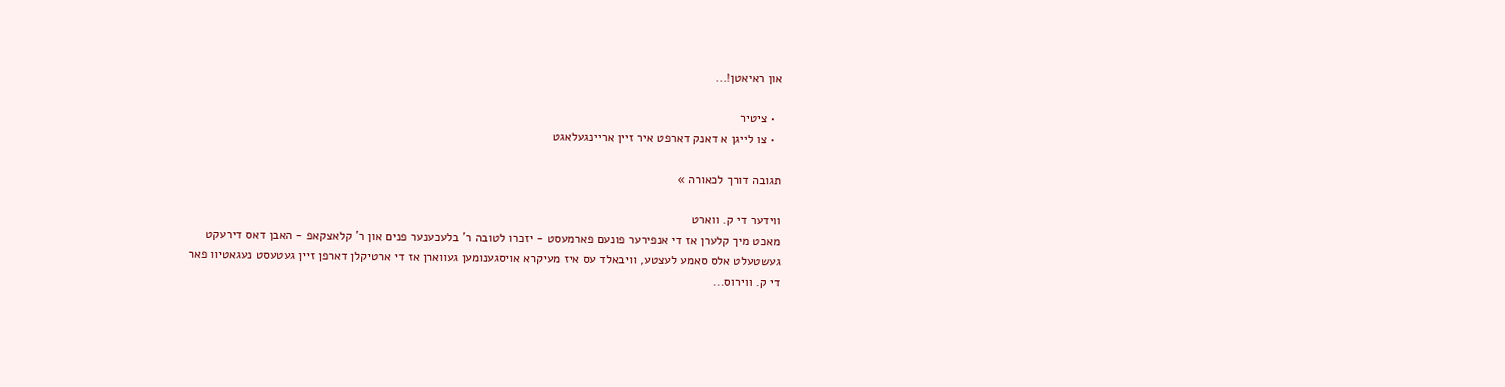און ראיאטן!...

  • ציטיר
  • צו לייגן א דאנק דארפט איר זיין אריינגעלאגט

תגובה דורך לכאורה »

ווידער די ק. ווארט
מאכט מיך קלערן אז די אנפירער פונעם פארמעסט - יזכרו לטובה ר' בלעכענער פנים און ר' קלאצקאפ - האבן דאס דירעקט געשטעלט אלס סאמע לעצטע, וויבאלד עס איז מעיקרא אויסגענומען געווארן אז די ארטיקלן דארפן זיין געטעסט נעגאטיוו פאר די ק. ווירוס...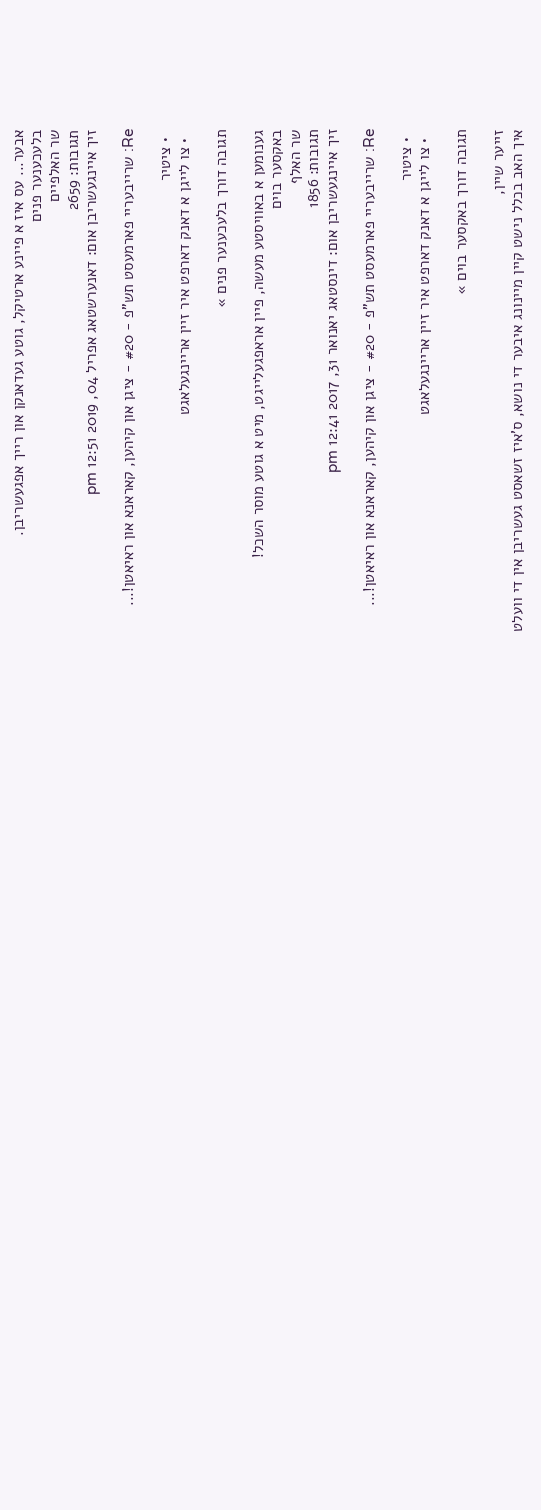אבער... עס איז א פיינע ארטיקל, גוטע געדאנקן און רייך אפגעשריבן.
בלעכענער פנים
שר האלפיים
תגובות: 2659
זיך איינגעשריבן אום: דאנערשטאג אפריל 04, 2019 12:51 pm

Re: שרייבעריי פארמעסט תש"פ - #20 - ציגן און קיהען, קאראנא און ראיאטן!...

  • ציטיר
  • צו לייגן א דאנק דארפט איר זיין אריינגעלאגט

תגובה דורך בלעכענער פנים »

גענומען א באוויסטע מעשה, פיין אראפגעלייגט, מיט א גוטע מוסר השכל!
באקסער בוים
שר האלף
תגובות: 1856
זיך איינגעשריבן אום: דינסטאג יאנואר 31, 2017 12:41 pm

Re: שרייבעריי פארמעסט תש"פ - #20 - ציגן און קיהען, קאראנא און ראיאטן!...

  • ציטיר
  • צו לייגן א דאנק דארפט איר זיין אריינגעלאגט

תגובה דורך באקסער בוים »

זייער שיין,
איך האב בכלל נישט קיין מיינונג איבער די נושא, ס'איז זשאסט געשריבן אין די וועלט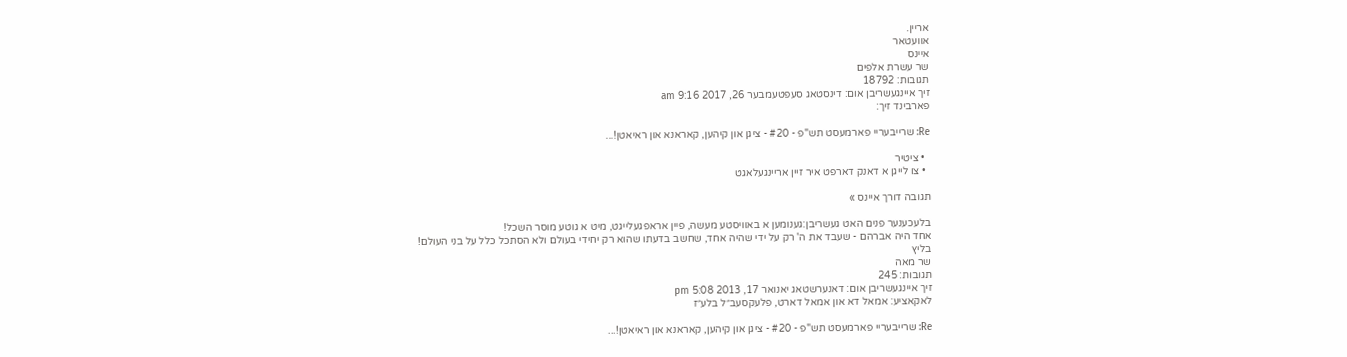אריין.
אוועטאר
איינס
שר עשרת אלפים
תגובות: 18792
זיך איינגעשריבן אום: דינסטאג סעפטעמבער 26, 2017 9:16 am
פארבינד זיך:

Re: שרייבעריי פארמעסט תש"פ - #20 - ציגן און קיהען, קאראנא און ראיאטן!...

  • ציטיר
  • צו לייגן א דאנק דארפט איר זיין אריינגעלאגט

תגובה דורך איינס »

בלעכענער פנים האט געשריבן:גענומען א באוויסטע מעשה, פיין אראפגעלייגט, מיט א גוטע מוסר השכל!
אחד היה אברהם - שעבד את ה' רק על ידי שהיה אחד, שחשב בדעתו שהוא רק יחידי בעולם ולא הסתכל כלל על בני העולם!
בליץ
שר מאה
תגובות: 245
זיך איינגעשריבן אום: דאנערשטאג יאנואר 17, 2013 5:08 pm
לאקאציע: אמאל דא און אמאל דארט, פלעקסעב״ל בלע״ז

Re: שרייבעריי פארמעסט תש"פ - #20 - ציגן און קיהען, קאראנא און ראיאטן!...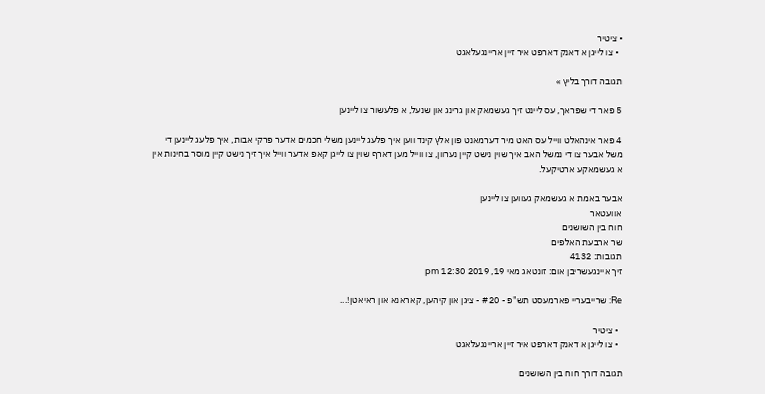• ציטיר
  • צו לייגן א דאנק דארפט איר זיין אריינגעלאגט

תגובה דורך בליץ »

5 פאר די שפראך, עס ליינט זיך געשמאק און גרינג און שנעל, א פלעשור צו ליינען

4 פאר אינהאלט ווייל עס האט מיר דערמאנט פון אלץ קינד ווען איך פלעג ליינען משלי חכמים אדער פרקי אבות, איך פלעג ליינען די משל אבער צו די נמשל האב איך שוין נישט קיין נערוון, צו ווייל מען דארף שוין צו לייגן קאפ אדער ווייל איך זיך נישט קיין מוסר בחינות אין א געשמאקע ארטיקעל.

אבער באמת א געשמאק געווען צו ליינען
אוועטאר
חוח בין השושנים
שר ארבעת האלפים
תגובות: 4132
זיך איינגעשריבן אום: זונטאג מאי 19, 2019 12:30 pm

Re: שרייבעריי פארמעסט תש"פ - #20 - ציגן און קיהען, קאראנא און ראיאטן!...

  • ציטיר
  • צו לייגן א דאנק דארפט איר זיין אריינגעלאגט

תגובה דורך חוח בין השושנים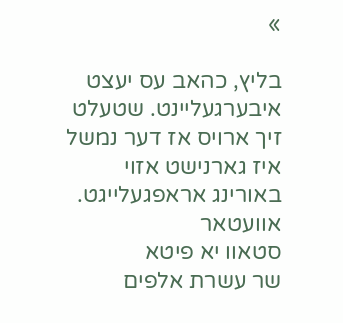»

בליץ, כהאב עס יעצט איבערגעליינט. שטעלט זיך ארויס אז דער נמשל איז גארנישט אזוי באורינג אראפגעלייגט.
אוועטאר
סטאוו יא פיטא
שר עשרת אלפים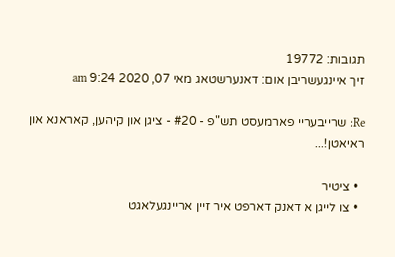תגובות: 19772
זיך איינגעשריבן אום: דאנערשטאג מאי 07, 2020 9:24 am

Re: שרייבעריי פארמעסט תש"פ - #20 - ציגן און קיהען, קאראנא און ראיאטן!...

  • ציטיר
  • צו לייגן א דאנק דארפט איר זיין אריינגעלאגט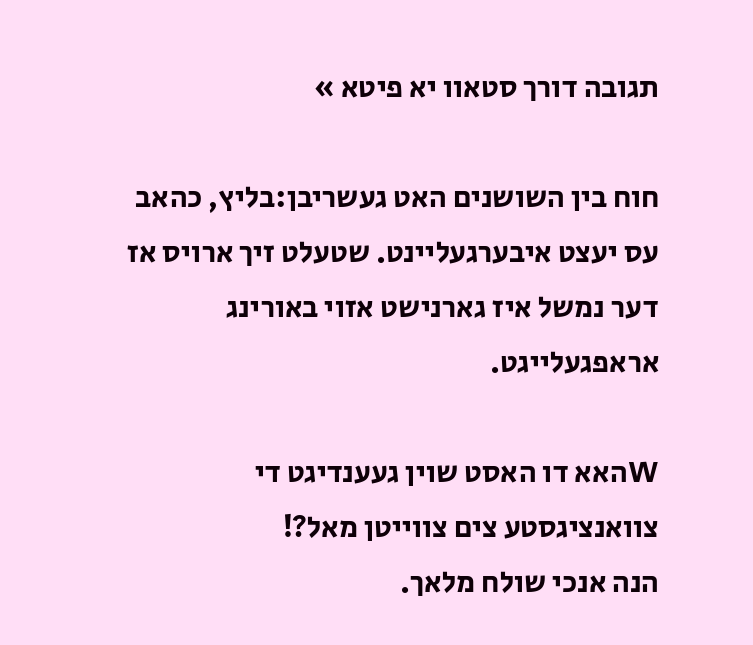תגובה דורך סטאוו יא פיטא »

חוח בין השושנים האט געשריבן:בליץ, כהאב עס יעצט איבערגעליינט. שטעלט זיך ארויס אז דער נמשל איז גארנישט אזוי באורינג אראפגעלייגט.

Wהאא דו האסט שוין געענדיגט די צוואנציגסטע צים צווייטן מאל?!
הנה אנכי שולח מלאך.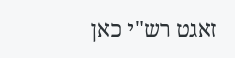זאגט רש"י כאן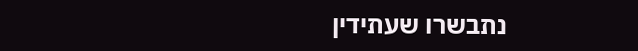נתבשרו שעתידין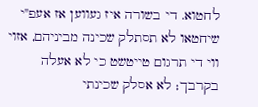לחטוא. די בשורה איז געווען אז אעפ"י שיחטאו לא תסתלק שכינה מביניהם, אזוי ווי די תרגום טייטשט כי לא אעלה בקרבך; לא אסלק שכינתי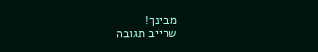מבינך!
שרייב תגובה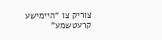צוריק צו “היימישע קרעטשמע”